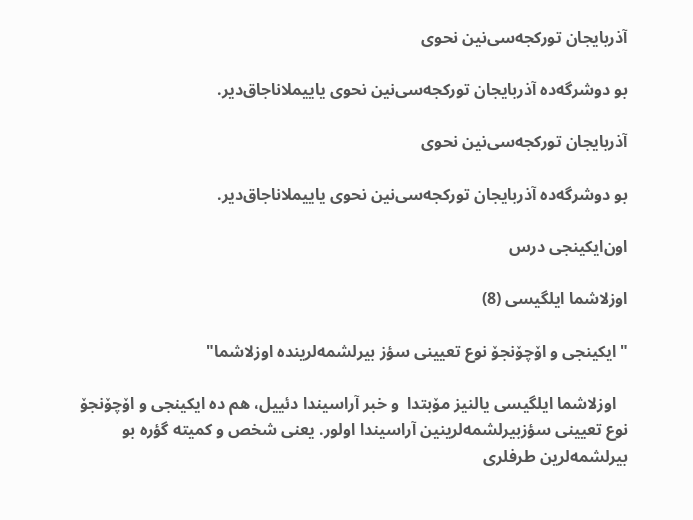آذربایجان تورکجه‌سی‌نین نحوی

بو دوشرگه‌ده آذربایجان تورکجه‌سی‌نین نحوی یاییملاناجاق‌دیر.

آذربایجان تورکجه‌سی‌نین نحوی

بو دوشرگه‌ده آذربایجان تورکجه‌سی‌نین نحوی یاییملاناجاق‌دیر.

اون‌ایکینجى درس

اوزلاشما ایلگیسى (8)

"ایکینجی و اۆچۆنجۆ نوع تعیینی سؤز بیرلشمه‌لرینده اوزلاشما"

   اوزلاشما ایلگیسى یالنیز مۆبتدا  و خبر آراسیندا دئییل، هم ده ایکینجى و اۆچۆنجۆ  نوع تعیینى سؤزبیرلشمه‌لرینین آراسیندا اولور. یعنى شخص و کمیته گؤره بو بیرلشمه‌لرین طرفلرى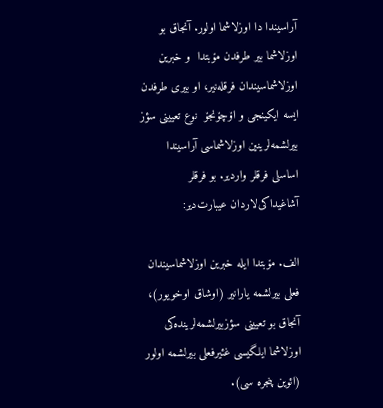آراسیندا دا اوزلاشما اولور. آنجاق بو اوزلاشما بیر طرفدن مۆبتدا  و خبرین اوزلاشماسیندان فرقله‌نیر، او بیرى طرفدن ایسه ایکینجى و اۆچۆنجۆ  نوع تعیینى سؤز بیرلشمه‌لرینین اوزلاشماسى آراسیندا اساسلى فرقلر واردیر. بو فرقلر آشاغیداکی‌لاردان عیبارت‌دیر:

الف. مۆبتدا ایله خبرین اوزلاشماسیندان فعلى بیرلشمه یارانیر (اوشاق اوخویور)، آنجاق بو تعیینى سؤزبیرلشمه‌لرینده‌کى اوزلاشما ایلگیسى غئیرفعلى بیرلشمه اولور (ائوین پنجره سى).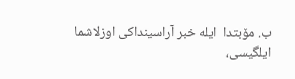ب. مۆبتدا  ایله خبر آراسینداکى اوزلاشما ایلگیسى،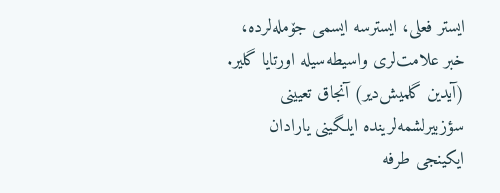ایستر فعلى، ایسترسه ایسمى جۆمله‌لرده، خبر علامت‌لرى واسیطه‌سیله اورتایا گلیر. (آیدین گلمیش‌دیر) آنجاق تعیینى سؤزبیرلشمه‌لرینده ایلگینى یارادان ایکینجى طرفه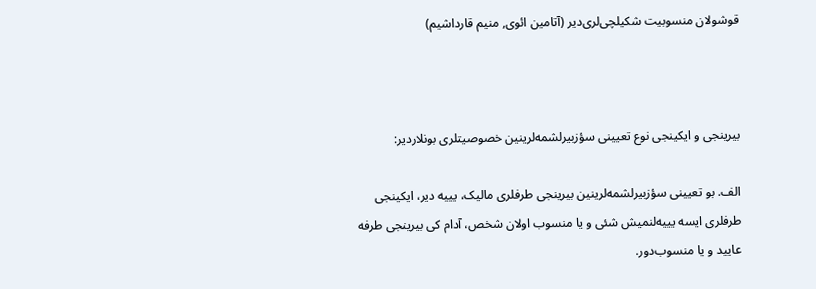قوشولان منسوبیت شکیلچی‌لرى‌دیر (آتامین ائوى, منیم قارداشیم)



بیرینجى و ایکینجى نوع تعیینى سؤزبیرلشمه‌لرینین خصوصیتلرى بونلاردیر:

الف. بو تعیینى سؤزبیرلشمه‌لرینین بیرینجى طرفلرى مالیک، یییه دیر، ایکینجى طرفلرى ایسه یییه‌لنمیش شئى و یا منسوب اولان شخص، آدام کى بیرینجى طرفه عایید و یا منسوب‌دور.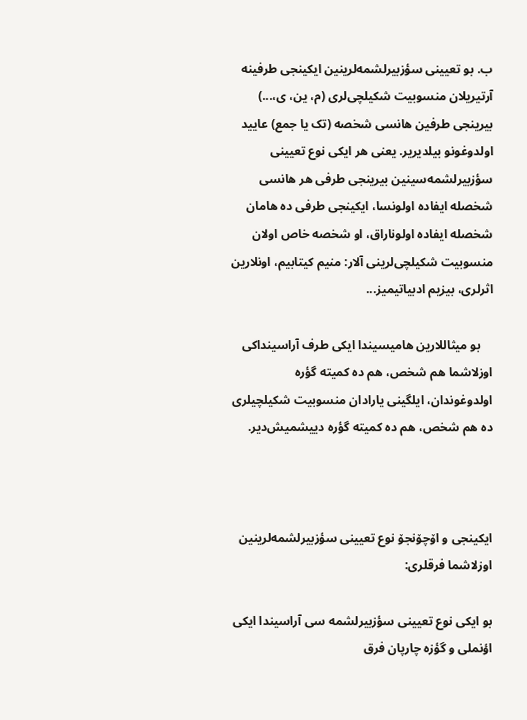ب. بو تعیینى سؤزبیرلشمه‌لرینین ایکینجى طرفینه آرتیریلان منسوبیت شکیلچی‌لرى (م، ین، ى،...) بیرینجى طرفین هانسى شخصه (تک یا جمع) عایید اولدوغونو بیلدیریر. یعنى هر ایکى نوع تعیینى سؤزبیرلشمه‌سینین بیرینجى طرفى هر هانسى شخصله ایفاده اولونسا، ایکینجى طرفى ده هامان شخصله ایفاده اولوناراق، او شخصه خاص اولان منسوبیت شکیلچی‌لرینى آلار: منیم کیتابیم، اونلارین اثرلرى، بیزیم ادبیاتیمیز...

    بو میثاللارین هامیسیندا ایکى طرف آراسینداکى اوزلاشما هم شخص، هم ده کمیته گؤره اولدوغوندان، ایلگینى یارادان منسوبیت شکیلچیلرى ده هم شخص، هم ده کمیته گؤره دییشمیش‌دیر.



ایکینجى و اۆچۆنجۆ نوع تعیینى سؤزبیرلشمه‌لرینین اوزلاشما فرقلرى:

بو ایکى نوع تعیینى سؤزبیرلشمه سى آراسیندا ایکى اؤنملى و گؤزه چارپان فرق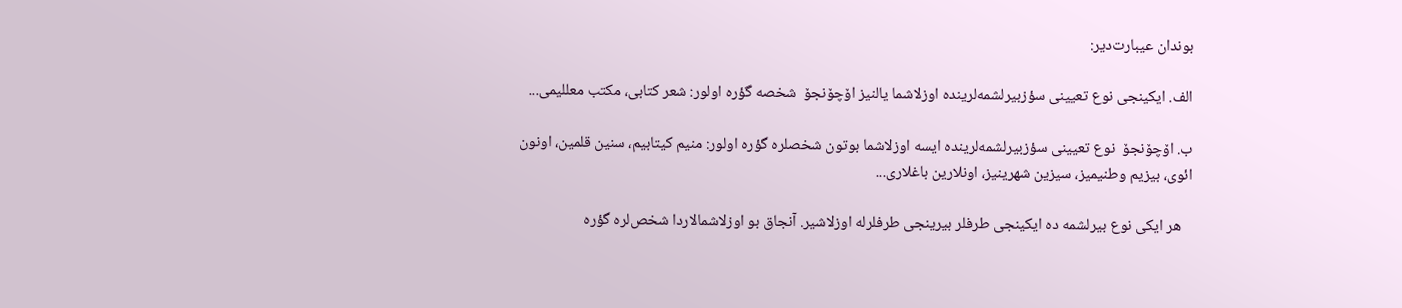بوندان عیبارت‌دیر:

الف. ایکینجى نوع تعیینى سؤزبیرلشمه‌لرینده اوزلاشما یالنیز اۆچۆنجۆ  شخصه گؤره اولور: شعر کتابى، مکتب معللیمى...

ب. اۆچۆنجۆ  نوع تعیینى سؤزبیرلشمه‌لرینده ایسه اوزلاشما بوتون شخصلره گؤره اولور: منیم کیتابیم، سنین قلمین، اونون ائوى، بیزیم وطنیمیز، سیزین شهرینیز، اونلارین باغلارى...

   هر ایکى نوع بیرلشمه ده ایکینجى طرفلر بیرینجى طرفلرله اوزلاشیر. آنجاق بو اوزلاشمالاردا شخص‌لره گؤره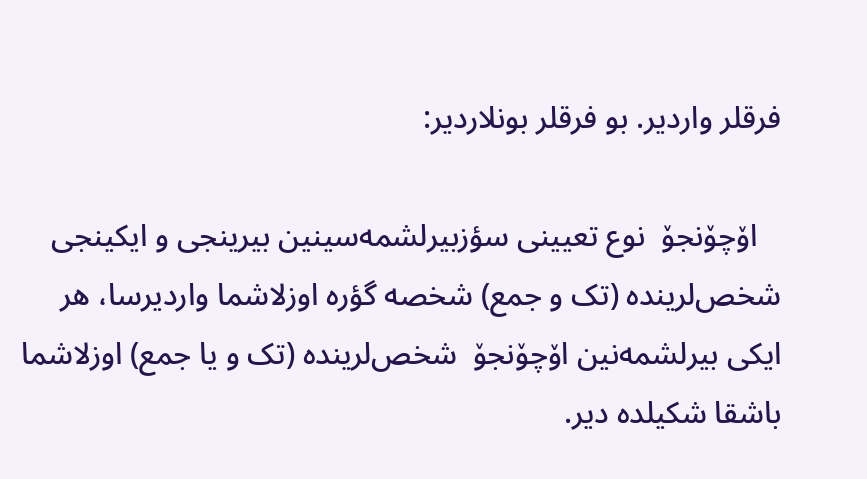فرقلر واردیر. بو فرقلر بونلاردیر:

   اۆچۆنجۆ  نوع تعیینى سؤزبیرلشمه‌سینین بیرینجى و ایکینجى شخص‌لرینده (تک و جمع) شخصه گؤره اوزلاشما واردیرسا، هر ایکى بیرلشمه‌نین اۆچۆنجۆ  شخص‌لرینده (تک و یا جمع) اوزلاشما باشقا شکیلده دیر.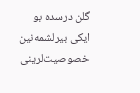گلن درسده بو ایکی بیرلشمه‌نین خصوصیت‌لرینی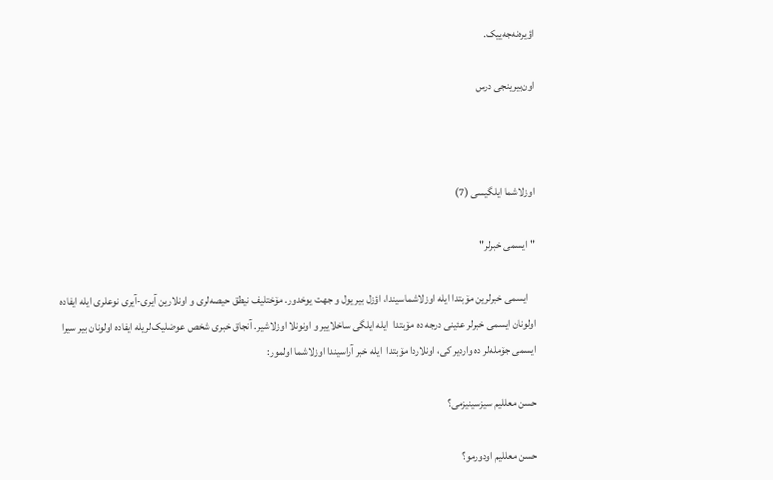اؤیره‌نه‌جه‌ییک.

اون‌بیرینجى درس



اوزلاشما ایلگیسى (7)

"ایسمى خبرلر"

    ایسمى خبرلرین مۆبتدا ایله اوزلاشماسیندا، اؤزل بیر یول و جهت یوخدور. مۆختلیف نیطق حیصه‌لرى و اونلارین آیرى-آیرى نوعلرى ایله ایفاده اولونان ایسمى خبرلر عئینى درجه ده مۆبتدا  ایله ایلگى ساخلاییر و اونونلا اوزلاشیر. آنجاق خبرى شخص عوضلیک‌لریله ایفاده اولونان بیر سیرا ایسمى جۆمله‌لر ده واردیر کى، اونلاردا مۆبتدا  ایله خبر آراسیندا اوزلاشما اولمور:

حسن معللیم سیزسینیزمى؟

حسن معللیم اودورمو؟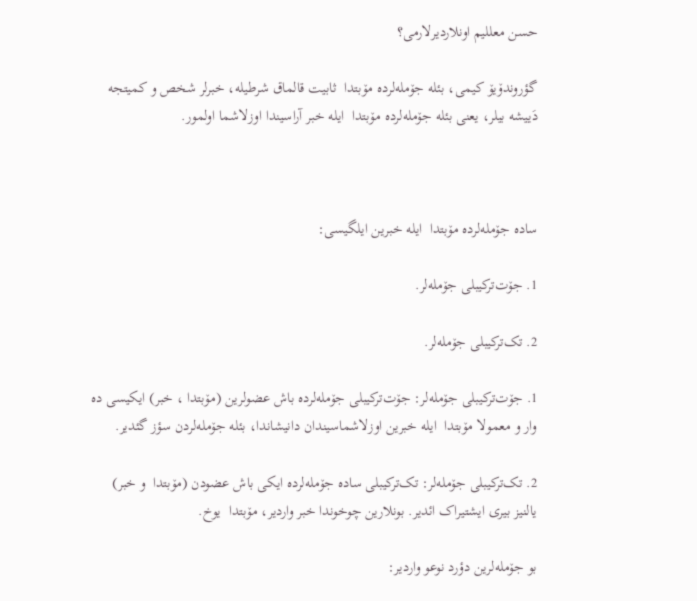حسن معللیم اونلاردیرلارمى؟

گؤروندۆیۆ کیمى، بئله جۆمله‌لرده مۆبتدا  ثابیت قالماق شرطیله، خبرلر شخص و کمیتجه دَییشه بیلر، یعنى بئله جۆمله‌لرده مۆبتدا  ایله خبر آراسیندا اوزلاشما اولمور.



ساده جۆمله‌لرده مۆبتدا  ایله خبرین ایلگیسى:

1. جۆت‌ترکیبلى جۆمله‌لر.

2. تک‌ترکیبلى جۆمله‌لر.

1. جۆت‌ترکیبلى جۆمله‌لر: جۆت‌ترکیبلى جۆمله‌لرده باش عضولرین (مۆبتدا ، خبر) ایکیسى ده وار و معمولا مۆبتدا  ایله خبرین اوزلاشماسیندان دانیشاندا، بئله جۆمله‌لردن سؤز گئدیر.

2. تک‌ترکیبلى جۆمله‌لر: تک‌ترکیبلى ساده جۆمله‌لرده ایکى باش عضودن (مۆبتدا  و خبر) یالنیز بیرى ایشتیراک ائدیر. بونلارین چوخوندا خبر واردیر، مۆبتدا  یوخ.

بو جۆمله‌لرین دؤرد نوعو واردیر: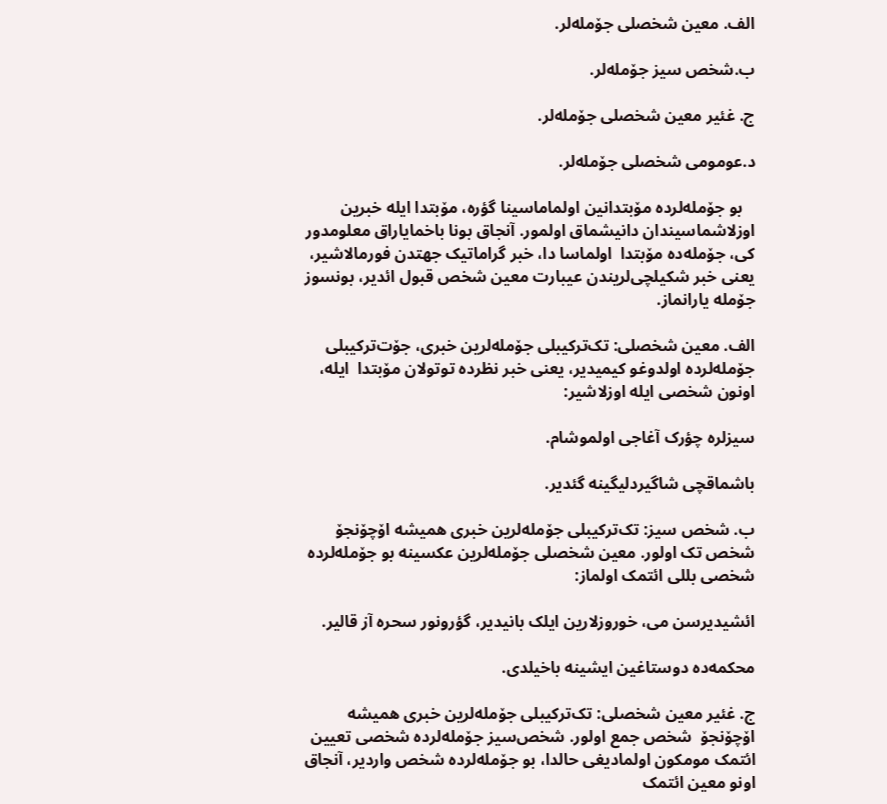الف. معین شخصلى جۆمله‌لر.

ب.شخص سیز جۆمله‌لر.

ج. غئیر معین شخصلى جۆمله‌لر.

د.عومومى شخصلى جۆمله‌لر.

   بو جۆمله‌لرده مۆبتدانین اولماماسینا گؤره، مۆبتدا ایله خبرین اوزلاشماسیندان دانیشماق اولمور. آنجاق بونا باخمایاراق معلومدور کى، جۆمله‌ده مۆبتدا  اولماسا دا، خبر گراماتیک جهتدن فورمالاشیر، یعنى خبر شکیلچی‌لریندن عیبارت معین شخص قبول ائدیر، بونسوز جۆمله یارانماز.

الف. معین شخصلى: تک‌ترکیبلى جۆمله‌لرین خبرى، جۆت‌ترکیبلى جۆمله‌لرده اولدوغو کیمیدیر، یعنى خبر نظرده توتولان مۆبتدا  ایله، اونون شخصى ایله اوزلاشیر:

سیزلره چؤرک آغاجى اولموشام.

باشماقچی شاگیردلیگینه گئدیر.

ب. شخص سیز: تک‌ترکیبلى جۆمله‌لرین خبرى همیشه اۆچۆنجۆ  شخص تک اولور. معین شخصلى جۆمله‌لرین عکسینه بو جۆمله‌لرده شخصى بللى ائتمک اولماز:

ائشیدیرسن مى، خوروزلارین ایلک بانیدیر، گؤرونور سحره آز قالیر.

محکمه‌ده دوستاغین ایشینه باخیلدى.

ج. غئیر معین شخصلى: تک‌ترکیبلى جۆمله‌لرین خبرى همیشه اۆچۆنجۆ  شخص جمع اولور. شخص‌سیز جۆمله‌لرده شخصى تعیین ائتمک مومکون اولمادیغى حالدا، بو جۆمله‌لرده شخص واردیر، آنجاق اونو معین ائتمک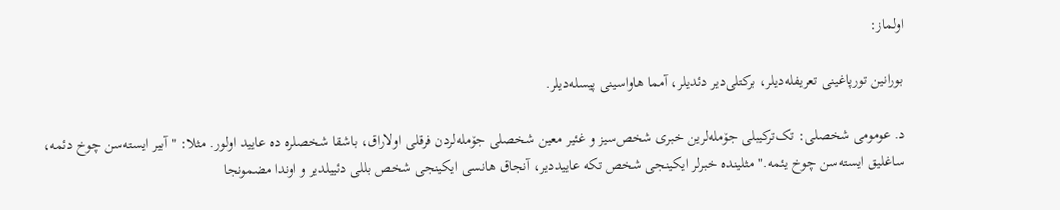اولماز:

بورانین تورپاغینى تعریفله‌دیلر، برکتلی‌دیر دئدیلر، آمما هاواسینى پیسله‌دیلر.

د. عومومى شخصلى: تک‌ترکیبلى جۆمله‌لرین خبرى شخص‌سیز و غئیر معین شخصلى جۆمله‌لردن فرقلى اولاراق، باشقا شخصلره ده عایید اولور. مثلا: "آبیر ایسته‌سن چوخ دئمه، ساغلیق ایسته‌سن چوخ یئمه." مثلینده خبرلر ایکینجى شخص تکه عاییددیر، آنجاق هانسى ایکینجى شخص بللى دئییلدیر و اوندا مضمونجا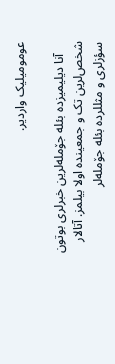عومومیلیک واردیر.

    آنا دیلیمیزده بئله جۆمله‌لرین خبرلرى بوتون شخص‌لرین تک و جمعینده اولا بیلمز. آتالار سؤزلرى و مثللرده بئله جۆمله‌لر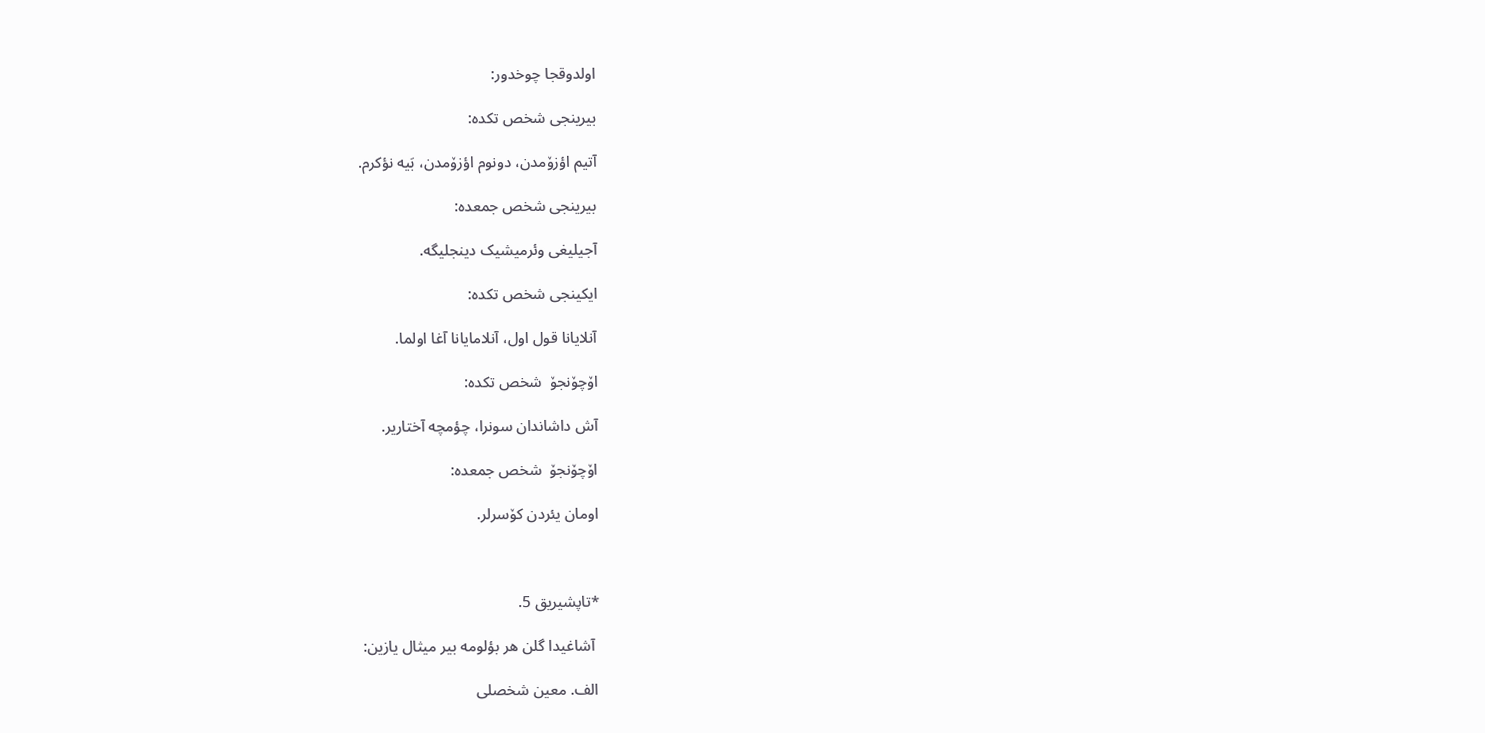اولدوقجا چوخدور:

بیرینجى شخص تکده:

آتیم اؤزۆمدن، دونوم اؤزۆمدن، بَیه نؤکرم.

بیرینجى شخص جمعده:

آجیلیغى وئرمیشیک دینجلیگه.

ایکینجى شخص تکده:

آنلایانا قول اول، آنلامایانا آغا اولما.

اۆچۆنجۆ  شخص تکده:

آش داشاندان سونرا، چؤمچه آختاریر.

اۆچۆنجۆ  شخص جمعده:

اومان یئردن کۆسرلر.



*تاپشیریق 5.

 آشاغیدا گلن هر بؤلومه بیر میثال یازین:

الف. معین شخصلى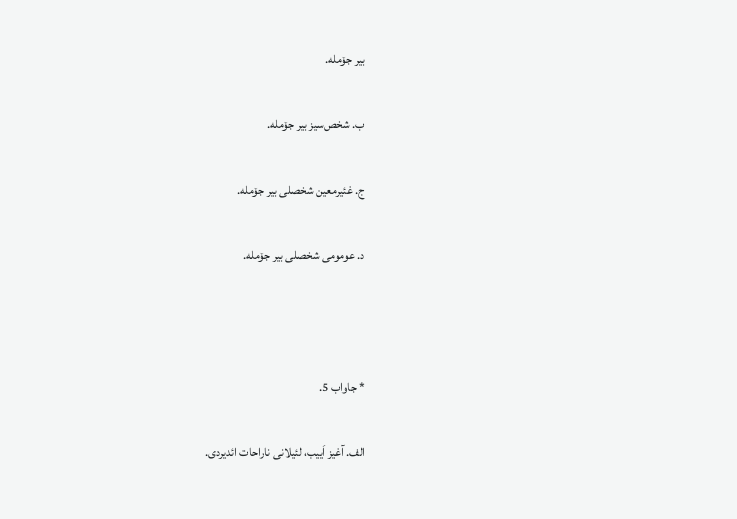بیر جۆمله.

ب. شخص‌سیز بیر جۆمله.

ج. غئیرمعین شخصلى بیر جۆمله.

د. عومومى شخصلى بیر جۆمله.



* جاواب 5.

الف. آغیز اَییب، لئیلانى ناراحات ائدیردى.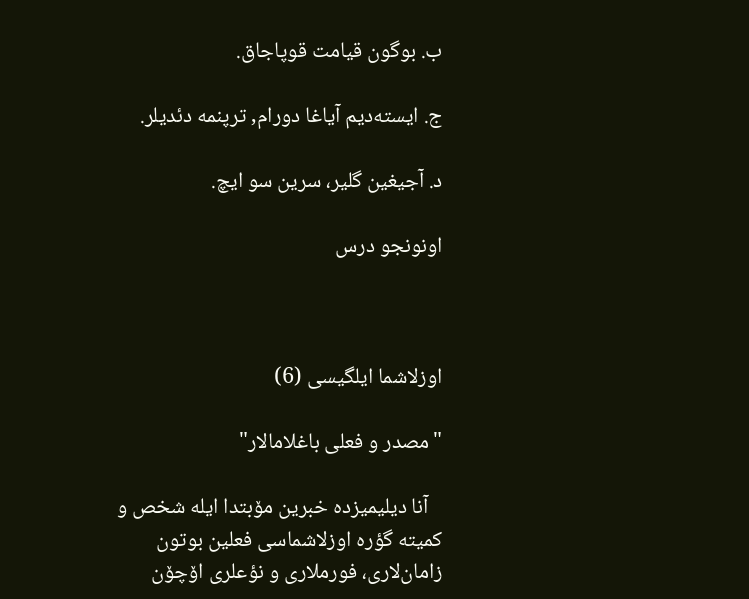ب. بوگون قیامت قوپاجاق.

ج. ایسته‌دیم آیاغا دورام, ترپنمه دئدیلر.

د. آجیغین گلیر، سرین سو ایچ.

اونونجو درس



اوزلاشما ایلگیسى (6)

"مصدر و فعلى باغلامالار"

   آنا دیلیمیزده خبرین مۆبتدا ایله شخص و کمیته گؤره اوزلاشماسى فعلین بوتون زامان‌لارى، فورملارى و نؤعلرى اۆچۆن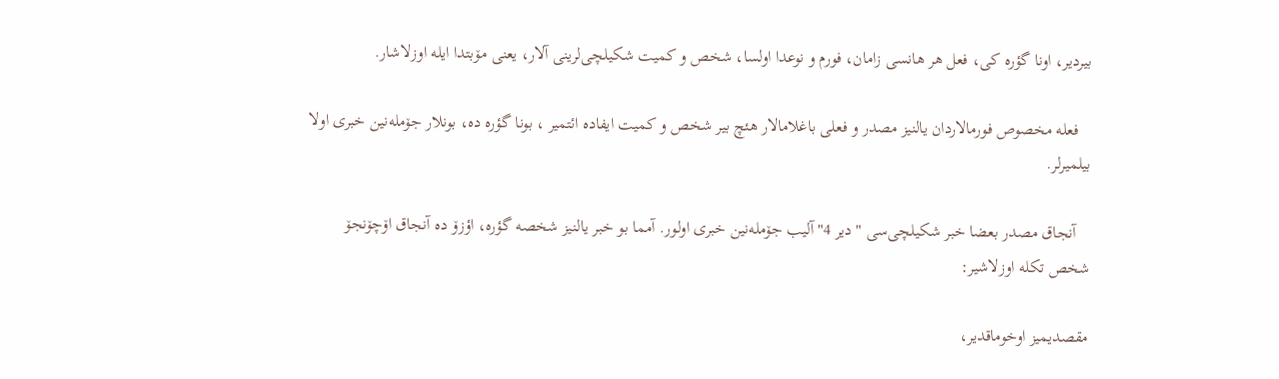بیردیر، اونا گؤره کى، فعل هر هانسى زامان، فورم و نوعدا اولسا، شخص و کمیت شکیلچی‌لرینى آلار، یعنى مۆبتدا ایله اوزلاشار.

   فعله مخصوص فورمالاردان یالنیز مصدر و فعلى باغلامالار هئچ بیر شخص و کمیت ایفاده ائتمیر ، بونا گؤره ده، بونلار جۆمله‌نین خبرى اولا بیلمیرلر.

   آنجاق مصدر بعضا خبر شکیلچی‌سى "دیر 4" آلیب جۆمله‌نین خبرى اولور. آمما بو خبر یالنیز شخصه گؤره، اؤزۆ ده آنجاق اۆچۆنجۆ شخص تکله اوزلاشیر:

مقصدیمیز اوخوماقدیر،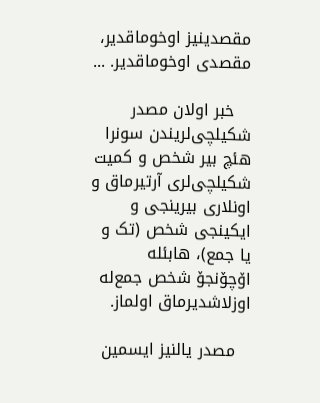مقصدینیز اوخوماقدیر، مقصدى اوخوماقدیر. ...

   خبر اولان مصدر شکیلچی‌لریندن سونرا هئچ بیر شخص و کمیت شکیلچی‌لرى آرتیرماق و اونلارى بیرینجى و ایکینجى شخص (تک و یا جمع)، هابئله اۆچۆنجۆ شخص جمع‌له اوزلاشدیرماق اولماز.

   مصدر یالنیز ایسمین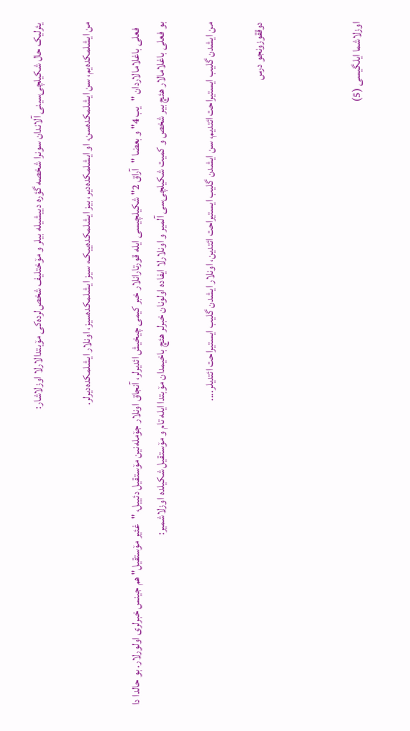یئرلیک حال شکیلچی‌سینى آلاندان سونرا شخصه گؤره دییشیله بیلر و مۆختلیف شخص‌لرده‌کى مۆبتدالارلا اوزلاشار:

من ایشلمکده‌یم، سن ایشلمکده‌سن، او ایشلمکده‌دیر، بیز ایشلمکده‌ییک، سیز ایشلمکده‌سیز، اونلار ایشلمکده‌دیرلر.

   فعلى باغلامالاردان "یب 4" و بعضا "آراق 2" شکیلچیسى ایله قورتارانلار خبر کیمى چیخیش ائدیرلر، آنجاق اونلار جۆمله‌نین مۆستقیل دئییل، "غئیر مۆستقیل" هم جینس خبرلرى اولورلار. بو حالدا دا بو فعلى باغلامالار هئچ بیر شخص و کمیت شکیلچی‌سى آلمیر و اونلارلا ایفاده اولونان خبرلر هئچ باخیمدان مۆبتدا ایله تام و مۆستقیل شکیلده اوزلاشمیر:

من ایشدن گلیب ایستیراحت ائتدیم، سن ایشدن گلیب ایستیراحت ائتدین، اونلار ایشدن گلیب ایستیراحت ائتدیلر....

دوققوزونجو درس



اوزلاشما ایلگیسى (5)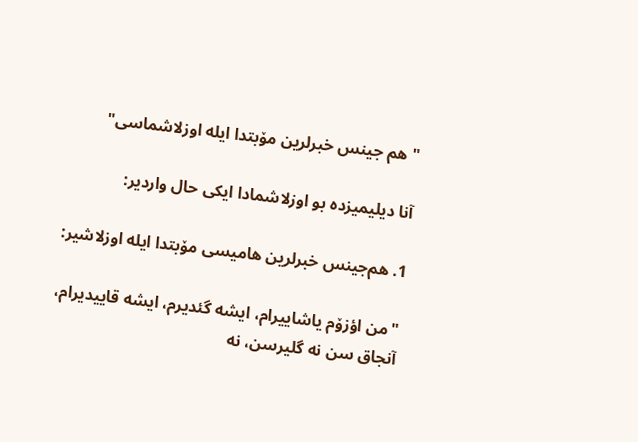"هم جینس خبرلرین مۆبتدا ایله اوزلاشماسى"

آنا دیلیمیزده بو اوزلاشمادا ایکى حال واردیر:

1. هم‌جینس خبرلرین هامیسى مۆبتدا ایله اوزلاشیر:

"من اؤزۆم یاشاییرام، ایشه گئدیرم، ایشه قاییدیرام، آنجاق سن نه گلیرسن، نه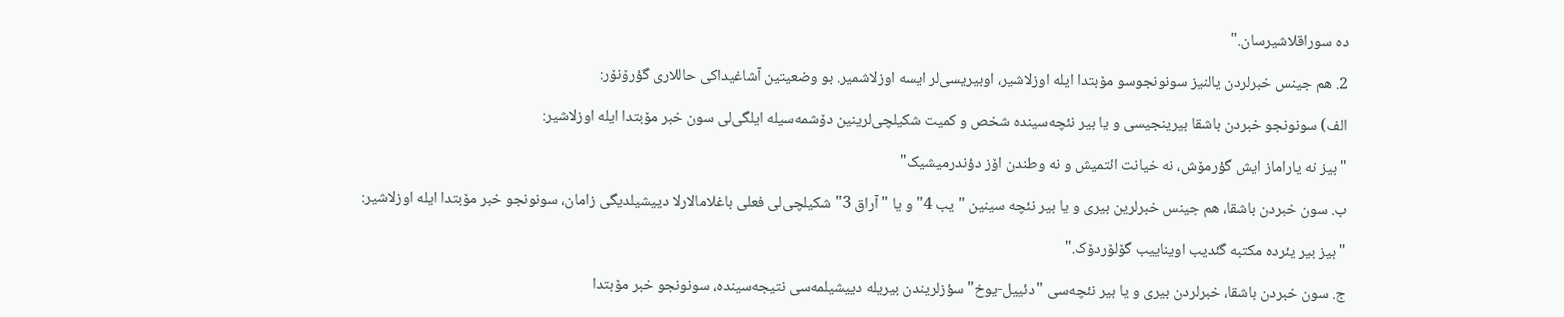ده سوراقلاشیرسان."

2. هم جینس خبرلردن یالنیز سونونجوسو مۆبتدا ایله اوزلاشیر، اوبیریسی‌لر ایسه اوزلاشمیر. بو وضعیتین آشاغیداکى حاللارى گؤرۆنۆر:

الف) سونونجو خبردن باشقا بیرینجیسى و یا بیر نئچه‌سینده شخص و کمیت شکیلچی‌لرینین دۆشمه‌سیله ایلگی‌لى سون خبر مۆبتدا ایله اوزلاشیر:

"بیز نه یاراماز ایش گؤرمۆش، نه خیانت ائتمیش و نه وطندن اۆز دؤندرمیشیک"

ب. سون خبردن باشقا، هم جینس خبرلرین بیرى و یا بیر نئچه سینین "یب 4" و یا "آراق 3" شکیلچی‌لى فعلى باغلامالارلا دییشیلدیگى زامان، سونونجو خبر مۆبتدا ایله اوزلاشیر:

"بیز بیر یئرده مکتبه گئدیب اویناییب گۆلۆردۆک."

ج. سون خبردن باشقا، خبرلردن بیرى و یا بیر نئچه‌سى "دئییل-یوخ" سؤزلریندن بیریله دییشیلمه‌سى نتیجه‌سینده، سونونجو خبر مۆبتدا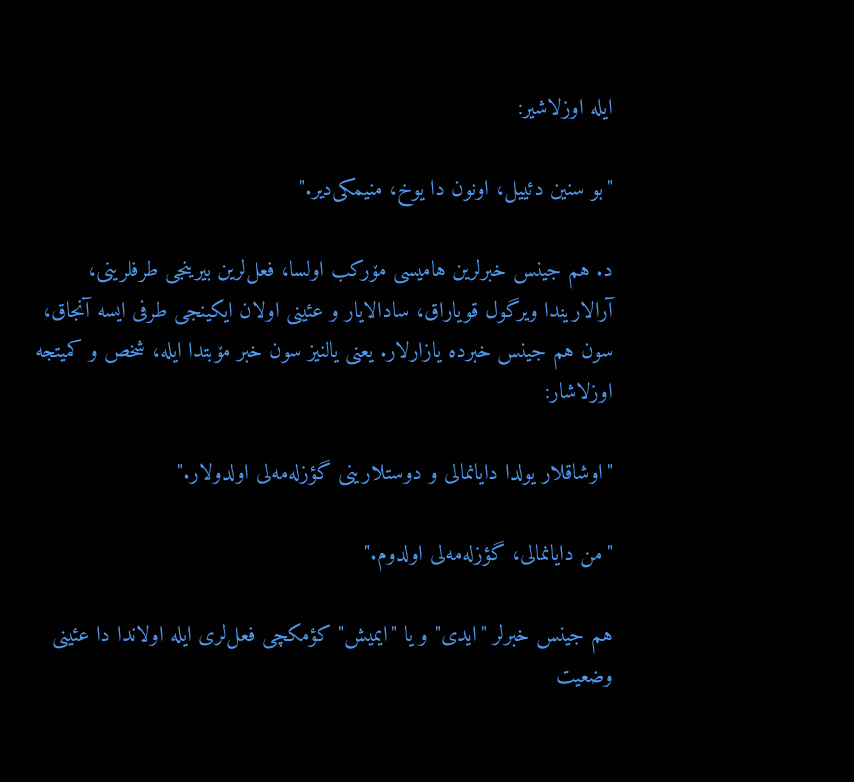ایله اوزلاشیر:

"بو سنین دئییل، اونون دا یوخ، منیمکی‌دیر."

د. هم جینس خبرلرین هامیسى مۆرکب اولسا، فعل‌لرین بیرینجى طرفلرینى، آرالاریندا ویرگول قویاراق، سادالایار و عئینى اولان ایکینجى طرفى ایسه آنجاق، سون هم جینس خبرده یازارلار. یعنى یالنیز سون خبر مۆبتدا ایله، شخص و کمیتجه اوزلاشار:

"اوشاقلار یولدا دایانمالى و دوستلارینى گؤزله‌مه‌لى اولدولار."

"من دایانمالى، گؤزله‌مه‌لى اولدوم."

هم جینس خبرلر "ایدى" و یا "ایمیش" کؤمکچى فعل‌لرى ایله اولاندا دا عئینى وضعیت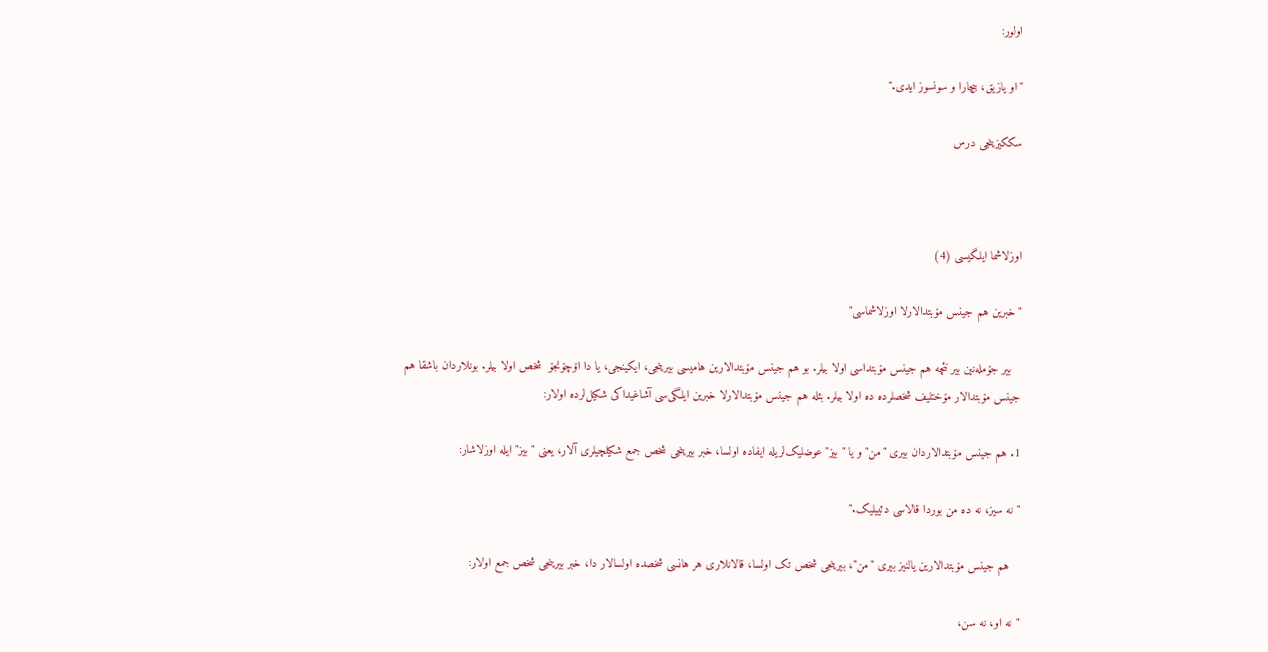اولور:

"او یازیق، بیچارا و سونسوز ایدى."

سککیزینجى درس



اوزلاشما ایلگیسى (4)

"خبرین هم جینس مۆبتدالارلا اوزلاشماسى"

   بیر جۆمله‌نین بیر نئچه هم جینس مۆبتداسى اولا بیلر. بو هم جینس مۆبتدالارین هامیسى بیرینجى، ایکینجى، یا دا اۆچۆنجۆ  شخص اولا بیلر. بونلاردان باشقا هم جینس مۆبتدالار مۆختلیف شخصلرده ده اولا بیلر. بئله هم جینس مۆبتدالارلا خبرین ایلگی‌سى آشاغیداکى شکیل‌لرده اولار:

1. هم جینس مۆبتدالاردان بیرى "من" و یا "بیز" عوضلیک‌لریله ایفاده اولسا، خبر بیرینجى شخص جمع شکیلچیلرى آلار، یعنى "بیز" ایله اوزلاشار:

"نه سیز، نه ده من بوردا قالاسى دئییلیک."

   هم جینس مۆبتدالارین یالنیز بیرى "من"، بیرینجى شخص تک اولسا، قالانلارى هر هانسى شخصده اولسالار دا، خبر بیرینجى شخص جمع اولار:

"نه او، نه سن،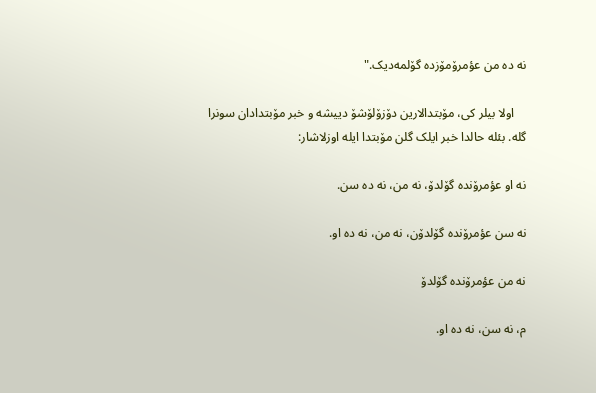نه ده من عؤمرۆمۆزده گۆلمه‌دیک."

    اولا بیلر کى، مۆبتدالارین دۆزۆلۆشۆ دییشه و خبر مۆبتدادان سونرا گله. بئله حالدا خبر ایلک گلن مۆبتدا ایله اوزلاشار:

نه او عؤمرۆنده گۆلدۆ، نه من، نه ده سن.

نه سن عؤمرۆنده گۆلدۆن، نه من، نه ده او.

نه من عؤمرۆنده گۆلدۆ

م، نه سن، نه ده او.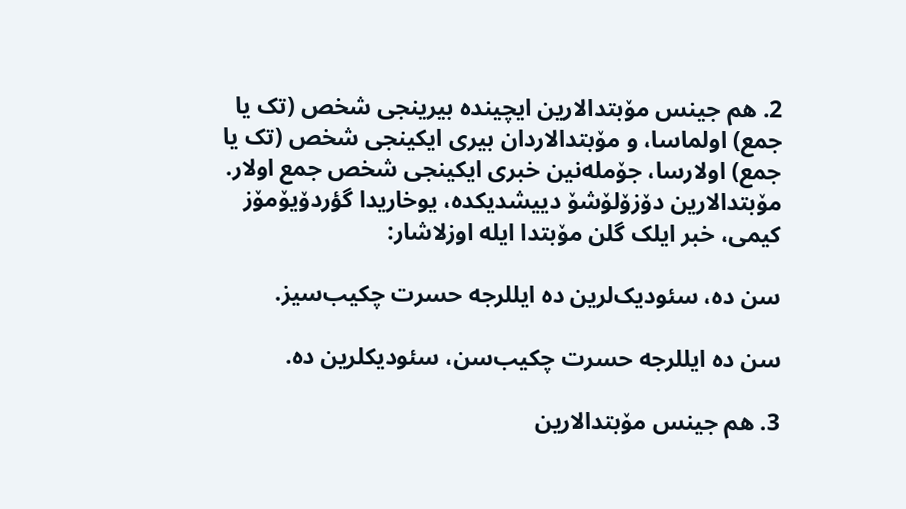2. هم جینس مۆبتدالارین ایچینده بیرینجى شخص (تک یا جمع) اولماسا، و مۆبتدالاردان بیرى ایکینجى شخص (تک یا جمع) اولارسا، جۆمله‌نین خبرى ایکینجى شخص جمع اولار. مۆبتدالارین دۆزۆلۆشۆ دییشدیکده، یوخاریدا گؤردۆیۆمۆز کیمى، خبر ایلک گلن مۆبتدا ایله اوزلاشار:

سن ده، سئودیک‌لرین ده ایللرجه حسرت چکیب‌سیز.

سن ده ایللرجه حسرت چکیب‌سن، سئودیکلرین ده.

3. هم جینس مۆبتدالارین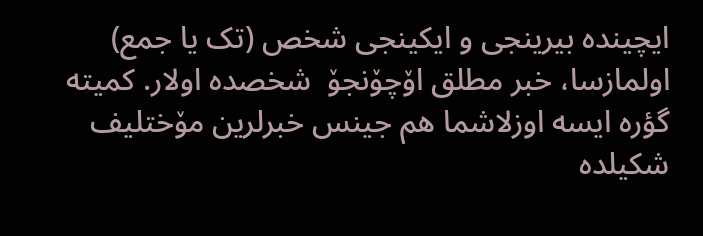ایچینده بیرینجى و ایکینجى شخص (تک یا جمع) اولمازسا، خبر مطلق اۆچۆنجۆ  شخصده اولار. کمیته گؤره ایسه اوزلاشما هم جینس خبرلرین مۆختلیف شکیلده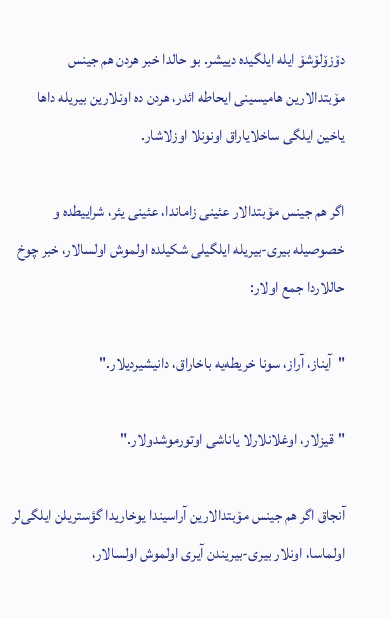دۆزۆلۆشۆ ایله ایلگیده دییشر. بو حالدا خبر هردن هم جینس مۆبتدالارین هامیسینى ایحاطه ائدر، هردن ده اونلارین بیریله داها یاخین ایلگی ساخلایاراق اونونلا اوزلاشار.

اگر هم جینس مۆبتدالار عئینى زاماندا، عئینى یئر، شراییطده و خصوصیله بیرى-بیریله ایلگیلى شکیلده اولموش اولسالار، خبر چوخ حاللاردا جمع اولار:

"آیناز، آراز، سونا خریطه‌یه باخاراق، دانیشیردیلار."

"قیزلار، اوغلانلارلا یاناشى اوتورموشدولار."

آنجاق اگر هم جینس مۆبتدالارین آراسیندا یوخاریدا گؤستریلن ایلگی‌لر اولماسا، اونلار بیرى-بیریندن آیرى اولموش اولسالار،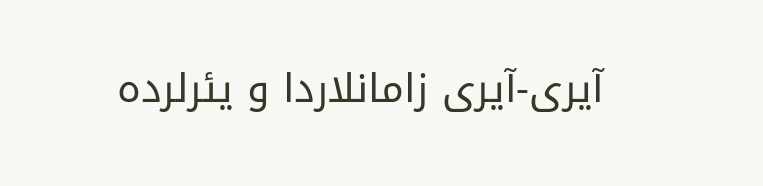آیرى-آیرى زامانلاردا و یئرلرده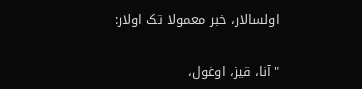اولسالار، خبر معمولا تک اولار:

"آنا، قیز، اوغول،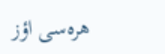هره‌سی اؤز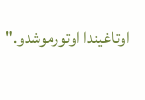اوتاغیندا اوتورموشدو."